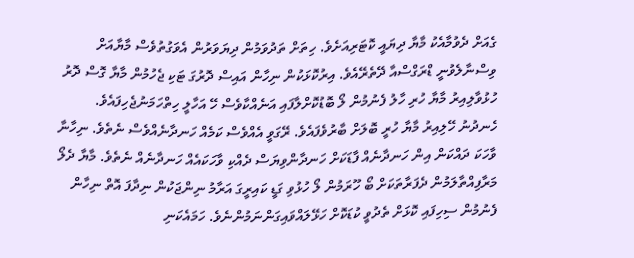ގެއަށް ދެވުމާއެކު މާޔާ ދިޔައީ ކޮޓަރިއަށެވެ. ހިތަށް ތަދުވަމުން ދިޔަވަރުން އެވަގުތުވެސް މާޔާއަށް ވިސްނާލެވުނީ ޑްރަގްސްއާ ދޭތެރޭއެވެ. އިރުކޮޅަކުން ނިހާން އައިސް ދޮރުގަ ޓަކި ޖެހުމުން މާޔާ ގޮސް ދޮރު ހުޅުވާލިއިރު މާޔާ ހުރި ހާލު ފެނުމުން ލޯ ބޮޑުކޮށްލާފައި އަނެއްކާވެސް ހޭ އަހާލީ ހިތްހަމަނުޖެހިފައެވެ. ހެނދުނު ހޭލިއިރު މާޔާ ހުރީ ބޮލަށް ބާރުވެފައެވެ. ރޭގަވީ އެއްވެސް ކަމެއް ހަނދާނެއްވެސް ނެތެވެ. ނިހާނާ ވާހަކަ ދައްކަން އިން ހަނދާނެއް ފާޑަކަށް ހަނދާންވިޔަސް ދެއްކި ވާހަކައެއް ހަނދާނެއް ނެތެވެ. މާޔާ ދެލޯ މަރާފިއްތާލަމުން ދެފަރާތަކަށް ބޯ ހޫރަމުން ލޯ ހުޅުވި ގަޑީ ކައިރީގަ އަރާމު ނިންޖަކުން ނިދާފަ އޮތް ނިހާން ފެނުމުން ސިހިފައި ކޮޅަށް ތެދުވީ ކުޑަކޮށް ހަޅޭލައްވައިގަންނަމުންނެވެ. ހަމައެކަނި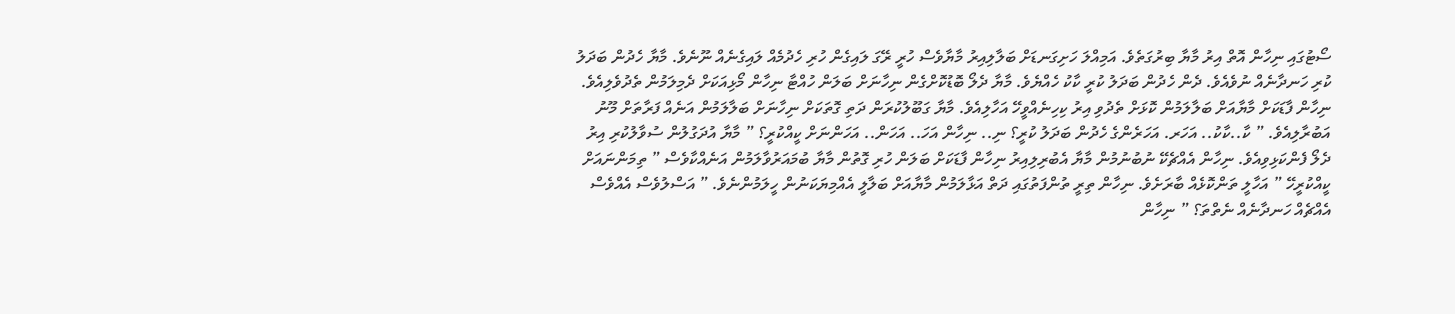ސޯޓުގައި ނިހާން އޮތް އިރު މާޔާ ބިރުގަތެވެ. އަމިއްލަ ހަށިގަނޑަށް ބަލާލިއިރު މާޔާވެސް ހުރީ ރޭގަ ލައިގެން ހުރި ހެދުމެއް ލައިގެނެއް ނޫނެވެ. މާޔާ ހެދުން ބަދަލު ކުރި ހަނދާނެއް ނުވެއެވެ. ދެން ހެދުން ބަދަލު ކުރީ ކާކު ހެއްޔެވެ. މާޔާ ދެލޯ ބޮޑުކޮށްގެން ނިހާނަށް ބަލަން ހުއްޓާ ނިހާން މޯޅިއަކަށް ދެމިލަމުން ތެދުވެލިއެވެ. ނިހާން ފާޑަކަށް މާޔާއަށް ބަލާލަމުން ކޮޅަށް ތެދުވި އިރު ކިހިނެއްވީހޭ އަހާލިއެވެ. މާޔާ ގަބޫލުކުރަން ދަތި ގޮތަކަށް ނިހާނަށް ބަލާލަމުން އަނެއް ފަރާތަށް މޫނު އަބުރާލިއެވެ. ” ކާ..ކާކު.. އަހަރ. އަހަރެންގެ ހެދުން ބަދަލު ކުރީ؟ ނި.. ނިހާން އަހަ.. އަހަން.. އަހަންނަށް ކީއްކުރީ؟ ” މާޔާ އުދަގުލުން ސުވާލުކުރި އިރު ދެލޯ ފެންކަޅިވިއެވެ. ނިހާން އެއްޗެކޭ ނުބުނުމުން މާޔާ އެބުރިލިއިރު ނިހާން ފާޑަކަށް ބަލަން ހުރި ގޮތުން މާޔާ ބުމައަރުވާލަމުން އަނެއްކާވެސް ” ތިމަންނައަށް ކީއްކުރީހޭ ” އަހާލީ ތަންކޮޅެއް ބާރަށެވެ. ނިހާން ތިރީ ތުންފަތުގައި ދަތް އަޅާލަމުން މާޔާއަށް ބަލާލީ އެއްމިޔަކަނުން ހީލަމުންނެވެ. ” އަސްލުވެސް އެއްވެސް އެއްޗެއް ހަނދާނެއް ނެތްތަ؟ ” ނިހާން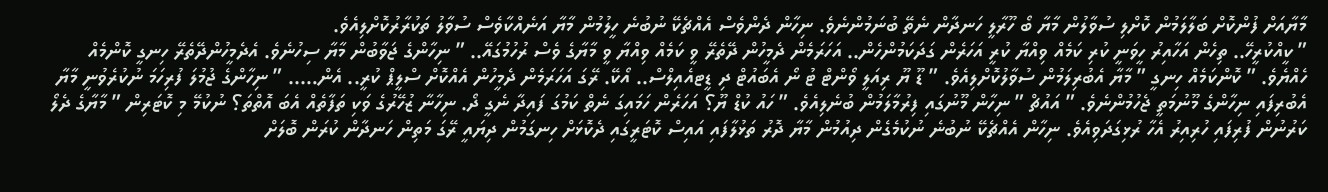މާޔާއަށް ފުންކޮށް ބަލާލަމުން ކޮށްލި ސުވާލުން މާޔާ ބޯ ހޫރާލީ ހަނދާން ނެތޭ ބުނަމުންނެވެ. ނިހާން ދެންވެސް އެއްޗެކޭ ނުބުނެ ހީލުމުން މާޔާ އަނެއްކާވެސް ސުވާލު ތަކުރާރުކޮށްލިއެވެ.
” ކީއްކުރީހޭ.. ތިހެން އަހާއިރު ހީވަނީ ކުރި ކަމެއް ވިއްޔާ ކުރީ އަހަރެން ގަދަކަމުންހެން.. އަހަރަމެން ދެމީހުން ދޭތެރޭ ވީ ކަމެއް ވިއްޔާ ވީ މާޔާގެ ވެސް ރުހުމުގައޭ.. ” ނިހާންގެ ޖަވާބުން މާޔާ ސިހުނެވެ. އެދެމީހުންދޭތެރޭ ހިނގީ ކޮންމެއް ހެއްޔެވެ. ” ކޮންކަމެއް ހިނގީ ” މާޔާ އެބުރިލަމުން ސުވާލުކޮށްލިއެވެ. ” ޑޫ ޔޫ ރިއަލީ ވޯންޓް ޓު ނޯ އެބައުޓް ދި ޑީޓއެއިލްސް.. އޯކޭ. ރޭގަ އަހަރަމެން ދެމީހުން އެއްކޮށް ސްލީޕް ކުރީ.. އެން….. ” ނިހާންގެ ޖުމުލަ ފުރިހަމަ ނުކުރެވުނީ މާޔާ އެބުރިފައި ނިހާންގެ މޫނުމަތީ ޖެހުމުންނެވެ. ” އައުޗް ” ނިހާން މޫނުގައި ފިރުމާލަމުން ބުނެލިއެވެ. ” ހައު ކުޑް ޔޫ؟ އަހަރެން ހަމައިގަ ނެތް ކަމުގަ ފައިދާ ނެގީ ދޯ. ނިހާނާ ޒުހޭރުގެ ވަކި ތަފާތެއް އެބަ އޮތްތަ؟ ނުކުމޭ މި ކޮޓަރިން ” މާޔާގެ ދެލޯ ކަރުނުން ފުރިފައި ހުރިއިރު އެހާ ރުޅިގަދަވިއެވެ. ނިހާން އެއްޗެކޭ ނުބުނެ ނުކުމެގެން ދިއުމުން މާޔާ ދޮރު ތަޅުލާފައި އައިސް ކޮޓަރީގައި ދެކޮޅަށް ހިނގަމުން ދިޔައީ ރޭގަ މަތިން ހަނދާން ކުރަން ބޮލަށް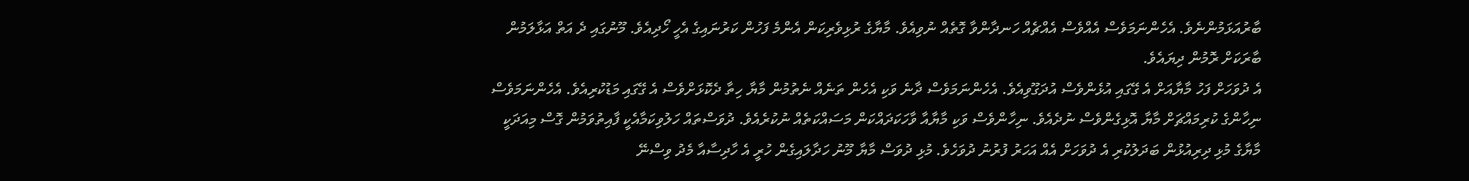ބާރުއަޅަމުންނެވެ. އެހެންނަމަވެސް އެއްވެސް އެއްޗެއް ހަނދާންވާ ގޮތެއް ނުވިއެވެ. މާޔާގެ ރުޅިވެރިކަން އެންމެ ފަހުން ކަރުނައިގެ އެހީ ހޯދިއެވެ. މޫނުގައި ދެ އަތް އަޅާލަމުން ބާރަކަށް ރޮމުން ދިޔައެވެ.
އެ ދުވަހަށް ފަހު މާޔާއަށް އެ ގޭގައި އުޅެންވެސް އުދަގޫވިއެވެ. އެހެންނަމަވެސް ދާނެ ވަކި އެހެން ތަނެއް ނެތުމުން މާޔާ ހިތާ ދެކޮޅަށްވެސް އެ ގޭގައި މަޑުކުރިއެވެ. އެހެންނަމަވެސް ނިހާންގެ ކުރިމައްޗަށް މާޔާ އޮޅިގެންވެސް ނުދެއެވެ. ނިހާންވެސް ވަކި މާޔާއާ ވާހަކަދައްކަން މަސައްކަތެއް ނުކުރެއެވެ. ދުވަސްތައް ހަލުވިކަމާއެކީ ފާއިތުވަމުން ގޮސް މިއަދަކީ މާޔާގެ މުޅި ދިރިއުޅުން ބަދަލުކުރި އެ ދުވަހަށް އެއް އަހަރު ފުރުނު ދުވަހެވެ. މުޅި ދުވަސް މާޔާ މޫނު ހަދާލައިގެން ހުރީ އެ ހާދިސާއާ މެދު ވިސްނޭ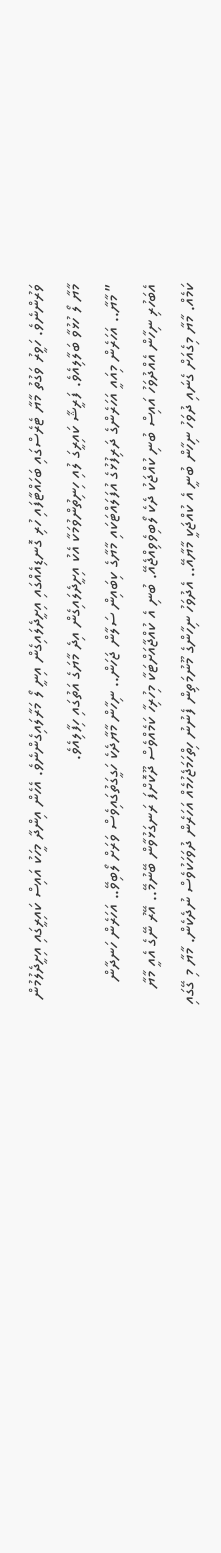ވަރުންނެވެ. ހަވީރު ވަގުތު މާޔާ ޓެރެސްގައި ބަހައްޓާފައި ހުރި ގޮނޑިއެއްގައި އިށީދެލައިގެން އިނީ ލޯ މަރާލައިގެންނެވެ. އެހެން އިންދާ މީހަކު އައިސް ކައިރީގައި އިށީދެލުމުން މާޔާ ލޯ ހުޅުވާ ބަލާލިއެވެ. ފަރީޝާ ކައިރީގަ ލުއި ހިނިތުންވުމަކާ އެކު އިށީދެލައިގެން އިދެ މާޔަގެ އަތުގައި ހިފާލިއެވެ.
” މާޔާ.. އަހަރެން މިއައީ އަހަރެންގެ ދަރިފުޅުގެ އުފަލައްޓަކައި މާޔާގެ ކިބައިން ސަލާން ޖަހަން.. ނިހާން މާޔާދެކެ ހަގީގަތުގައިވެސް ވަރަށް ލޯބިވޭ.. އަހަރެން ހަނދާން އެބަހުރި ނިހާން އެއްދުވަހު އައިސް ބުނި ކުއްޖަކު ދެކެ ލޯބިވެވިއްޖެއޭ. ބުނި އެ ކުއްޖާއަށްޓަކާ މިހުރިހާ ކަމެއްވެސް ދޫކޮށްފަ ރަނގަޅުވާން ބޭނުމޭ.. އޭރު ނޭގެ އެއީ މާޔާ ކަމެއް. މާޔާ މިގެއަށް ގެނައި ދުވަހު ނިހާން ބުނީ އެ ކުއްޖަކީ މާޔާއޭ.. އެދުވަހު ނިހާންގެ މޫނުމަތިން ފެނުނު ހިތްހަމަޖެހުމެއް އަހަރެން ދުވަހަކުވެސް ނުދެކެން. މާޔާ މި ގޭގައި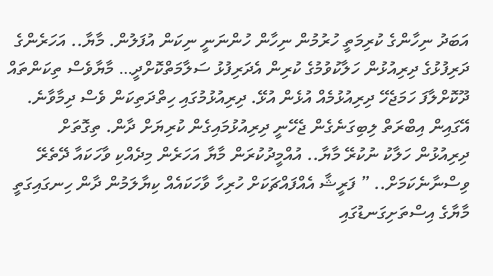އަބަދު ނިހާންގެ ކުރިމަތީ ހުރުމުން ނިހާން ހުންނަނީ ނިކަން އުފަލުން. މާޔާ.. އަހަރެންގެ ދަރިފުޅުގެ ދިރިއުޅުން ހަލާކުވުމުގެ ކުރިން އެދަރިފުޅު ސަލާމަތްކޮށްދީ… މާޔާވެސް ތިކަންތައް ދޫކޮށްލާފަ ހަމަޖެހޭ ދިރިއުޅުމެއް އުޅެން އުޅޭ. ދިރިއުޅުމުގައި ހިތްދަތިކަން ވެސް ދިމާވާނެ. އޭގައިން އިބްރަތް ލިބިގަނެގެން ޖެހޭނީ ދިރިއުޅުމައިގެން ކުރިޔަށް ދާން. ތިގޮތަށް ދިރިއުޅުން ހަލާކު ނުކުރޭ މާޔާ.. އުއްމީދުކުރަން މާޔާ އަހަރެން މިދެއްކި ވާހަކައާ ދޭތެރޭ ވިސްނާނެކަމަށް.. ” ފަރީޝާ އެއްފައްޗަކަށް ހުރިހާ ވާހަކައެއް ކިޔާލަމުން ދާން ހިނގައިގަތީ މާޔާގެ އިސްތަށިގަނޑުގައި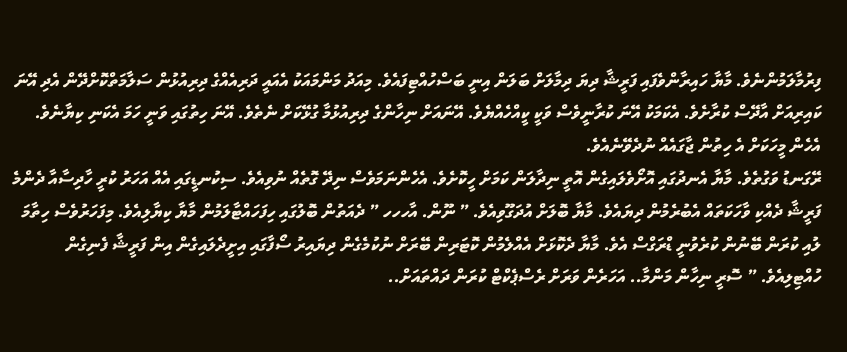ފިރުމާލަމުންނެވެ. މާޔާ ހައިރާންވެފައި ފަރީޝާ ދިޔަ ދިމާލަށް ބަލަން އިނީ ބަސްހުއްޓިފައެވެ. މިއަދު މަންމައަކު އެއައީ ދަރިއެއްގެ ދިރިއުޅުން ސަލާމަތްކޮށްދޭން އެދި އޭނަ ކައިރިއަށް އާދޭސް ކުރާށެވެ. އެކަމަކު އޭނަ ކުރާނީވެސް ވަކީ ކީއްހެއްޔެވެ. އޭނައަށް ނިހާންގެ ދިރިއުޅުމާ ގުޅޭކަށް ނެތެވެ. އޭނަ ހިތުގައި ވަނީ ހަމަ އެކަނި ކިޔާނެވެ. އެހެން މީހަކަށް އެ ހިތުން ޖާގައެއް ނުދެވޭނެއެވެ.
ރޭގަނޑު ވަގުތެވެ. މާޔާ އެނދުގައި އޮށޯވެލައިގެން އޮތީ ނިދާލަން ކަމަށް ހީކޮށެވެ. އެހެންނަމަވެސް ނިދޭ ގޮތެއް ނުވިއެވެ. ސިކުނޑީގައި އެއް އަހަރު ކުރީ ހާދިސާއާ ދެންމެ ފަރީޝާ ދެއްކި ވާހަކަތައް އެބުރެމުން ދިޔައެވެ. މާޔާ ބޮލަށް އުދަގޫވިއެވެ. ” ނޫން. އާހހހ ” ދެއަތުން ބޮލުގައި ހިފަހައްޓާލަމުން މާޔާ ކިޔާލިއެވެ. މިފަހަރުވެސް ހިތާމަ ލުއި ކުރަން ބޭނުން ކުރެވުނީ ޑްރަގްސް އެވެ. މާޔާ ދެކޮޅަށް އެއްލެމުން ކޮޓަރިން ބޭރަށް ނުކުމެގެން ދިޔައިރު ސޯފާގައި އިށީދެލައިގެން އިން ފަރީޝާ ފެނިގެން ހުއްޓިލިއެވެ. ” ސޮރީ ނިހާން މަންމާ.. އަހަރެން ވަރަށް ރެސްޕެކްޓް ކުރަން ދައްތައަށް..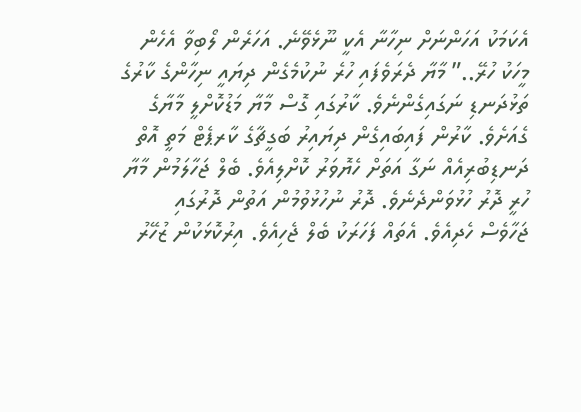އެކަމަކު އަހަންނަށް ނިހާނާ އެކީ ނޫޅެވޭނެ. އަހަރެން ލޯބިވާ އެހެން މީހަކު ހުރޭ..” މާޔާ ދެރަވެފައި ހުރެ ނުކުމެގެން ދިޔައީ ނިހާންގެ ކާރުގެ ތަޅުދަނޑި ނަގައިގެންނެވެ. ކާރުގައި ގޮސް މާޔާ މަޑުކޮށްލީ މާޔާގެ ގެއަށެވެ. ކާރުން ފައިބައިގެން ދިޔައިރު ބަގީޗާގެ ކާރޕެޓް މަތީ އޮތް ދަނޑިބުރިއެއް ނަގާ އަތަށް ހެޔޮވަރު ކޮށްލިއެވެ. ބެލް ޖަހާލަމުން މާޔާ ހުރީ ދޮރު ހުޅުވަންދެނެވެ. ދޮރު ނުހުޅުވުމުން އަތުން ދޮރުގައި ޖަހާވެސް ހެދިއެވެ. އެތައް ފަހަރަކު ބެލް ޖެހިއެވެ. އިރުކޮޅަކުން ޒުހޭރު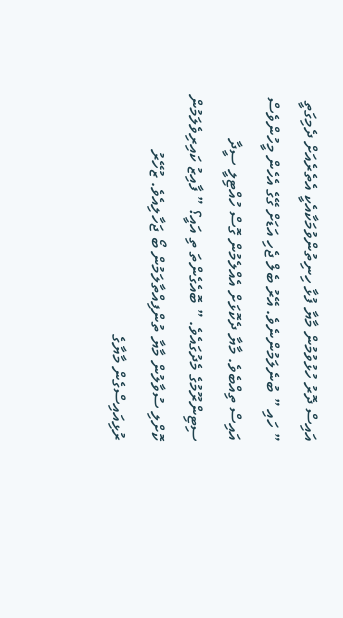އައިސް ދޮރު ހުޅުވުމުން މާޔާ ފުޅާ ހިނިތުންވުމަކާއެކީ އެތެރެއަށް ދެމިގަތީ ” ހައި ” ބުނެލަމުންނެވެ. އޭރު ބެލް ޖެހި އަޑަށް ގޭގެ އެހެން މީހުންވެސް އައިސް ތިއްބެވެ. މާޔާ ދެކޮޅަށް އެއްލެމުން ގޮސް ހުއްޓިލީ ސީދާ ސިޓިންރޫމުގެ މެދުގައެވެ. ” ބޮއެގެންތަ ތި އައީ؟ ” ފާއިޒު ކައިރިވެލަމުން ކޮށްލި ސުވާލުން މާޔާ ތުންފިއްތާލަމުން ބޯ ޖަހާލިއެވެ. ޒުހޭރު ރުޅިއައިސްގެން މާޔާގެ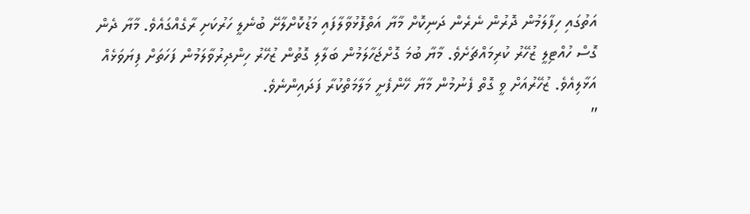އަތުގައި ހިފާލަމުން ދޮރުން ނެރެން ދަނިކޮށް މާޔާ އަތްފޮޅުވާލާފައި މަޑުކޮށްލާށޭ ބުނެލީ ހަރުކަށި ރާގެއްގައެވެ. މާޔާ ދެން ގޮސް ހުއްޓިލީ ޒުހޭރު ކުރިމައްޗަށެވެ. މާޔާ ބުމަ ގޮށްޖަހާލަމުން ބަލާލި ގޮތުން ޒުހޭރު ހިންދިރުވާލަމުން ފަހަތަށް ފިޔަވަޅެއް އަޅާލިއެވެ. ޒުހޭރުއަށް ވީ ގޮތް ފެނުމުން މާޔާ ހޭންފެށީ މަލާމަތްކުރާ ފަދައިންނެވެ.
”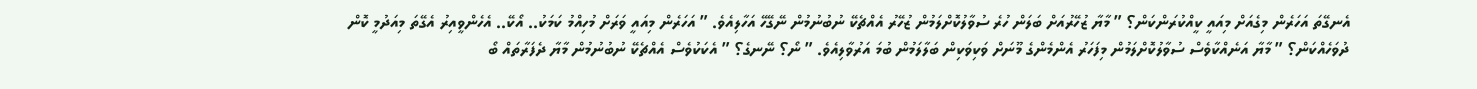އެނގޭތަ އަހަރެން މިގެއަށް މިއައީ ކީއްކުރަންކަން؟ ” މާޔާ ޒުހޭރުއަށް ބަލަން ހުރެ ސުވާލުކޮށްލަމުން ޒުހޭރު އެއްޗެކޭ ނުބުނުމުން ނޭގޭހޭ އަހާލިއެވެ. ” އަހަރެން މިއައީ ވަރަށް މުހިއްމު ކަމަކު.. އޯކޭ.. އެހެންވީއިރު އެގޭތަ މިއަދުމީ ކޮން ދުވަހެއްކަން؟ ” މާޔާ އަނެއްކާވެސް ސުވާލުކޮށްލަމުން މިފަހަރު އެންމެންގެ މޫނަށް ވަކިވަކިން ބަލާލަމުން ބުމަ އަރުވާލިއެވެ. ” ނޯ؟ ނޭނގެ؟ ” އެކަކުވެސް އެއްޗެކޭ ނުބުނުމުން މާޔާ ދެފަރާތައް ބޯ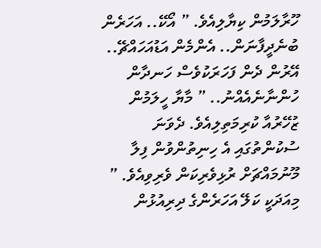ހޫރާލަމުން ކިޔާލިއެވެ. ” އޯކޭ.. އަހަރެން ބުނެދީފާނަން.. އެންމެން އަޑުއަހައްޗޭ.. އޭރުން ދެން ފަހަރަކުވެސް ހަނދާން ހުންނާނެއެއްނު.. ” މާޔާ ހީލަމުން ޒުހޭރުއާ ކުރިމަތިލިއެވެ. ދެވަނަ ސުކުންތުގައި އެ ހިނިތުންވުން ފިލާ މޫނުމައްޗަށް ރުޅިވެރިކަން ވެރިވިއެވެ. ” މިއަދަކީ ކަލޭ އަހަރެންގެ ދިރިއުޅުން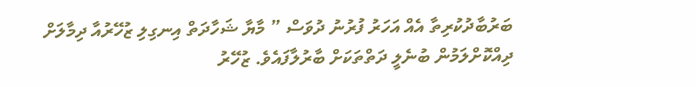ބަރުބާދުކުރިތާ އެއް އަހަރު ފުރުނު ދުވަސް ” މާޔާ ޝަހާދަތް އިނގިލި ޒުހޭރުއާ ދިމާލަށް ދިއްކޮށްލަމުން ބުނެލީ ދަތްތަކަށް ބާރުލާފައެވެ. ޒުހޭރު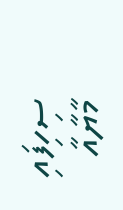ސިހިފައި މާޔާއާ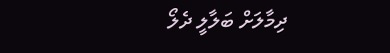ދިމާލަށް ބަލާލީ ދެލޯ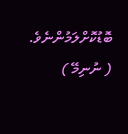ބޮޑުކޮށްލަމުންނެވެ.
( ނުނިމޭ )